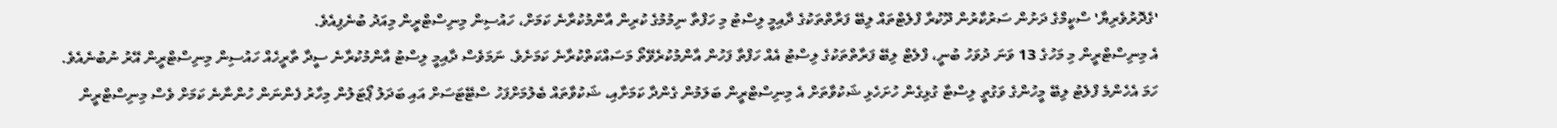'ގެދޮރުވެރިޔާ' ސްކީމްގެ ދަށުން ސަރުކާރުން ދޫކުރާ ފްލެޓްތައް ލިބޭ ފަރާތްތަކުގެ ދާއިމީ ލިސްޓު މި ހަފްތާ ނިމުމުގެ ކުރިން އާންމުކުރާނެ ކަމަށް، ހައުސިން މިނިސްޓްރީން މިއަދު ބުނެފިއެވެ.
އެ މިނިސްޓްރީން މި މަހުގެ 13 ވަނަ ދުވަހު ބުނީ، ފްލެޓް ލިބޭ ފަރާތްތަކުގެ ލިސްޓު އެއް ހަފްތާ ފަހުން އާންމުކުރެވޭތޯ މަސައްކަތްކުރާނެ ކަމަށެވެ. ނަމަވެސް ދާއިމީ ލިސްޓު އާންމުކުރާނެ ސީދާ ތާރީހެއް ހައުސިން މިނިސްޓްރީން އޭރު ނުބުނެއެވެ.
ހަމަ އެހެންމެ ފްލެޓު ލިބޭ މީހުންގެ ވަގުތީ ލިސްޓާ ގުޅިގެން ހުށަހެޅި ޝަކުވާތަށް އެ މިނިސްޓްރީން ބަލަމުން ގެންދާ ކަމަށާއި، ޝަކުވާތައް ބެލުމަށްފަހު ސްޓޭޓަސަށް އައި ބަދަލު ޕޯޓަލުން މިހާރު ފެންނަން ހުންނާނެ ކަމަށް ވެސް މިނިސްޓްރީން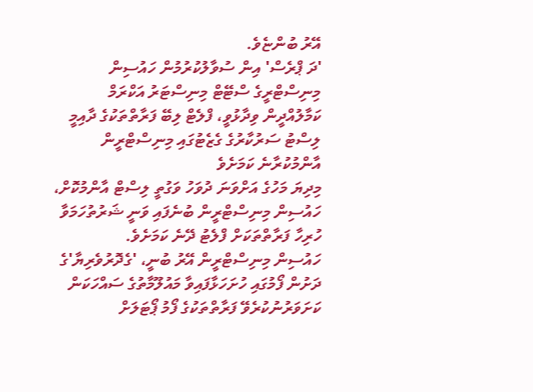އޭރު ބުންޏެވެ.
'ދަ ޕްރެސް' އިން ސުވާލުކުރުމުން ހައުސިން މިނިސްޓްރީގެ ސްޓޭޓް މިނިސްޓަރު އަކްރަމް ކަމާލުއްދީން ވިދާޅުވީ، ފްލެޓް ލިބޭ ފަރާތްތަކުގެ ދާއިމީ ލިސްޓު ސަރުކާރުގެ ގެޒެޓުގައި މިނިސްޓްރީން އާންމުކުރާނެ ކަމަށެވެ
މިދިޔަ މަހުގެ އަށްވަނަ ދުވަހު ވަގުތީ ލިސްޓް އާންމުކޮށް، ހައުސިން މިނިސްޓްރީން ބުނެފައި ވަނީ ޝަރުތުހަމަވާ ހުރިހާ ފަރާތްތަކަށް ފްލެޓު ދޭނެ ކަމަށެވެ.
ހައުސިން މިނިސްޓްރީން އޭރު ބުނީ، 'ގެދޮރުވެރިޔާ'ގެ ދަށުން ފޯމުގައި ހުށަހަޅާފައިވާ މައުލޫމާތުގެ ސައްހަކަން ކަށަވަރުނުކުރެވޭ ފަރާތްތަކުގެ ފޯމު ޕޯޓަލަށް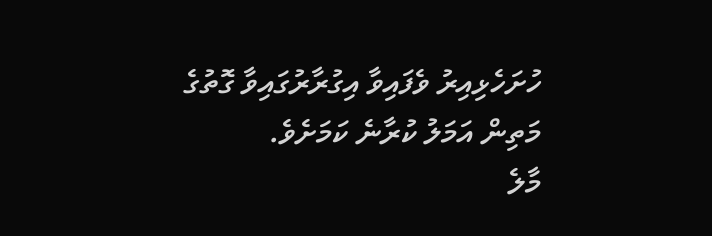ހުށަހެޅިއިރު ވެފައިވާ އިގުރާރުގައިވާ ގޮތުގެ މަތިން އަމަލު ކުރާނެ ކަމަށެވެ.
މާލެ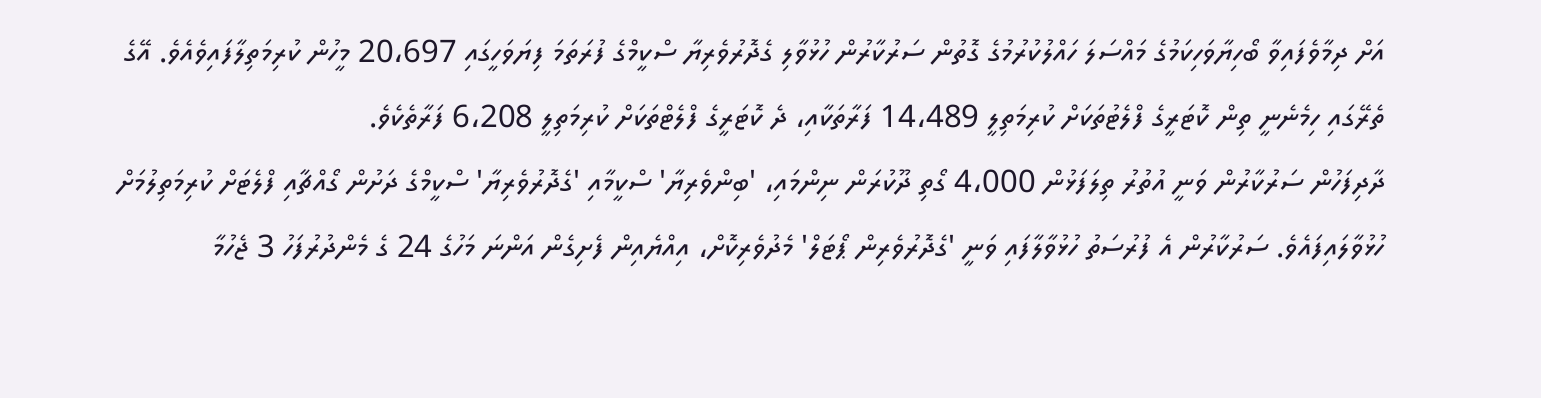އަށް ދިމާވެފައިވާ ބޯހިޔާވަހިކަމުގެ މައްސަލަ ހައްލުކުރުމުގެ ގޮތުން ސަރުކާރުން ހުޅުވާލި ގެދޮރުވެރިޔާ ސްކީމްގެ ފުރަތަމަ ފިޔަވަހީގައި 20،697 މީހުން ކުރިމަތިލާފައިވެއެވެ. އޭގެ ތެރޭގައި ހިމެނެނީ ތިން ކޮޓަރީގެ ފްލެޓުތަކަށް ކުރިމަތިލީ 14،489 ފަރާތަކާއި، ދެ ކޮޓަރީގެ ފްލެޓްތަކަށް ކުރިމަތިލީ 6،208 ފަރާތެކެވެ.
ދާދިފަހުން ސަރުކާރުން ވަނީ އުތުރު ތިލަފަޅުން 4،000 ގޯތި ދޫކުރަން ނިންމައި، 'ބިންވެރިޔާ' ސްކީމާއި 'ގެދޮރުވެރިޔާ' ސްކީމްގެ ދަށުން ގޯއްޗާއި ފްލެޓަށް ކުރިމަތިލުމަށް ހުޅުވާލައިފައެވެ. ސަރުކާރުން އެ ފުރުސަތު ހުޅުވާލާފައި ވަނީ 'ގެދޮރުވެރިން ޕޯޓަލް' މެދުވެރިކޮށް، އިއްޔެއިން ފެށިގެން އަންނަ މަހުގެ 24 ގެ މެންދުރުފަހު 3 ޖެހުމާ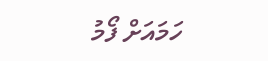ހަމައަށް ފޯމު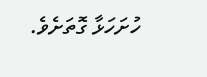ހުށަހަޅާ ގޮތަށެވެ.